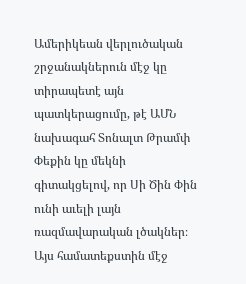Ամերիկեան վերլուծական շրջանակներուն մէջ կը տիրապետէ այն պատկերացումը, թէ ԱՄՆ նախագահ Տոնալտ Թրամփ Փեքին կը մեկնի գիտակցելով, որ Սի Ծին Փին ունի աւելի լայն ռազմավարական լծակներ։
Այս համատեքստին մէջ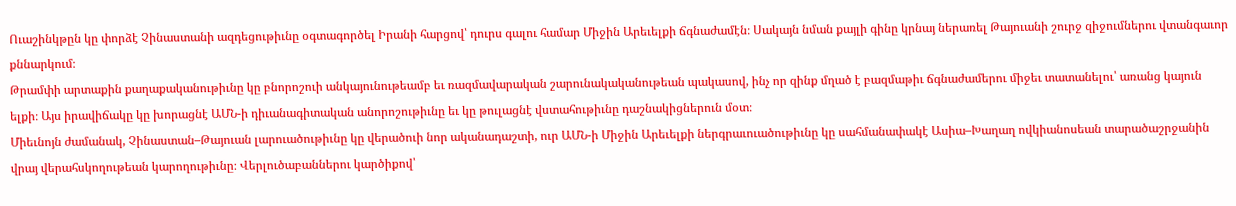Ուաշինկթըն կը փորձէ Չինաստանի ազդեցութիւնը օգտագործել Իրանի հարցով՝ դուրս գալու համար Միջին Արեւելքի ճգնաժամէն։ Սակայն նման քայլի գինը կրնայ ներառել Թայուանի շուրջ զիջումներու վտանգաւոր քննարկում։
Թրամփի արտաքին քաղաքականութիւնը կը բնորոշուի անկայունութեամբ եւ ռազմավարական շարունակականութեան պակասով, ինչ որ զինք մղած է բազմաթիւ ճգնաժամերու միջեւ տատանելու՝ առանց կայուն ելքի։ Այս իրավիճակը կը խորացնէ ԱՄՆ-ի դիւանագիտական անորոշութիւնը եւ կը թուլացնէ վստահութիւնը դաշնակիցներուն մօտ։
Միեւնոյն ժամանակ, Չինաստան–Թայուան լարուածութիւնը կը վերածուի նոր ականադաշտի, ուր ԱՄՆ-ի Միջին Արեւելքի ներգրաւուածութիւնը կը սահմանափակէ Ասիա–Խաղաղ ովկիանոսեան տարածաշրջանին վրայ վերահսկողութեան կարողութիւնը։ Վերլուծաբաններու կարծիքով՝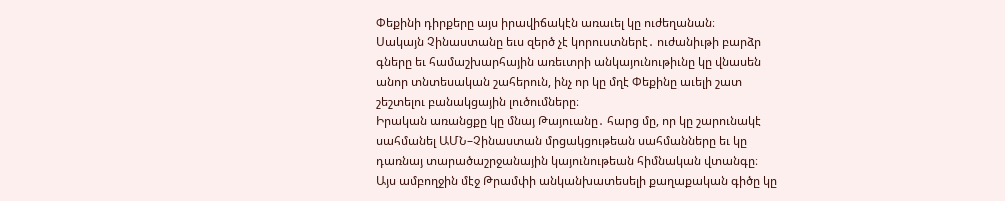Փեքինի դիրքերը այս իրավիճակէն առաւել կը ուժեղանան։
Սակայն Չինաստանը եւս զերծ չէ կորուստներէ․ ուժանիւթի բարձր գները եւ համաշխարհային առեւտրի անկայունութիւնը կը վնասեն անոր տնտեսական շահերուն, ինչ որ կը մղէ Փեքինը աւելի շատ շեշտելու բանակցային լուծումները։
Իրական առանցքը կը մնայ Թայուանը․ հարց մը, որ կը շարունակէ սահմանել ԱՄՆ–Չինաստան մրցակցութեան սահմանները եւ կը դառնայ տարածաշրջանային կայունութեան հիմնական վտանգը։
Այս ամբողջին մէջ Թրամփի անկանխատեսելի քաղաքական գիծը կը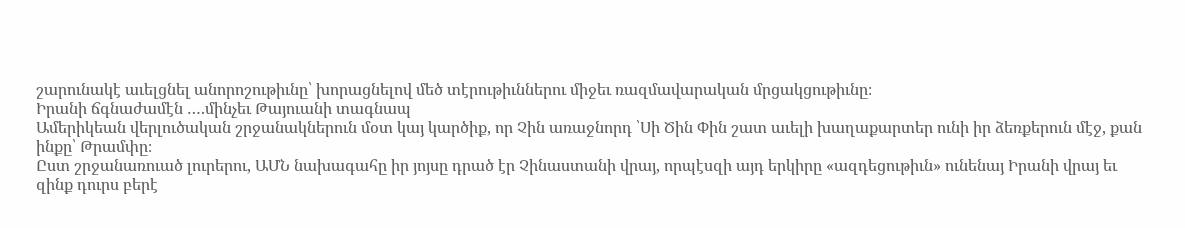շարունակէ աւելցնել անորոշութիւնը՝ խորացնելով մեծ տէրութիւններու միջեւ ռազմավարական մրցակցութիւնը։
Իրանի ճգնաժամէն ….մինչեւ Թայուանի տագնապ
Ամերիկեան վերլուծական շրջանակներուն մօտ կայ կարծիք, որ Չին առաջնորդ ՝Սի Ծին Փին շատ աւելի խաղաքարտեր ունի իր ձեռքերուն մէջ, քան ինքը՝ Թրամփը։
Ըստ շրջանառուած լուրերու, ԱՄՆ նախագահը իր յոյսը դրած էր Չինաստանի վրայ, որպէսզի այդ երկիրը «ազդեցութիւն» ունենայ Իրանի վրայ եւ զինք դուրս բերէ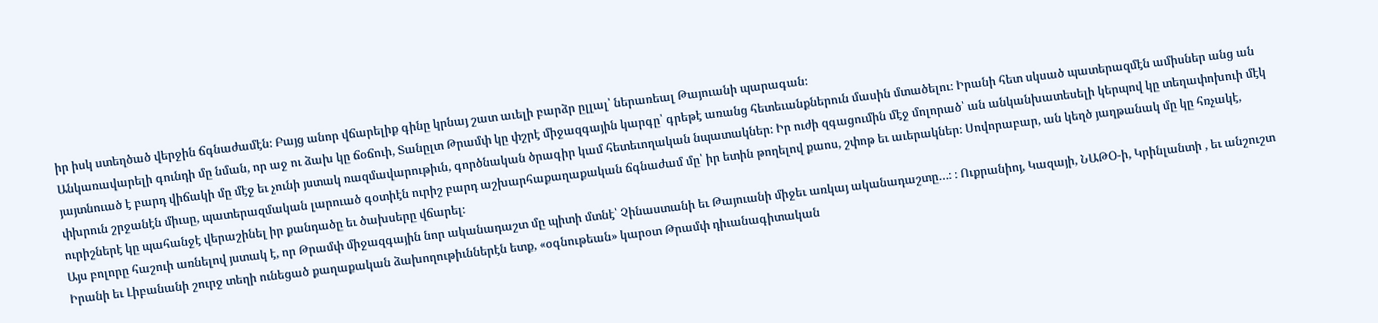իր իսկ ստեղծած վերջին ճգնաժամէն։ Բայց անոր վճարելիք գինը կրնայ շատ աւելի բարձր ըլլալ՝ ներառեալ Թայուանի պարագան։
Անկառավարելի գունդի մը նման, որ աջ ու ձախ կը ճօճուի, Տանըլտ Թրամփ կը փշրէ միջազգային կարգը՝ գրեթէ առանց հետեւանքներուն մասին մտածելու։ Իրանի հետ սկսած պատերազմէն ամիսներ անց ան յայտնուած է բարդ վիճակի մը մէջ եւ չունի յստակ ռազմավարութիւն, գործնական ծրագիր կամ հետեւողական նպատակներ։ Իր ուժի զգացումին մէջ մոլորած՝ ան անկանխատեսելի կերպով կը տեղափոխուի մէկ փխրուն շրջանէն միւսը, պատերազմական լարուած գօտիէն ուրիշ բարդ աշխարհաքաղաքական ճգնաժամ մը՝ իր ետին թողելով քաոս, շփոթ եւ աւերակներ։ Սովորաբար, ան կեղծ յաղթանակ մը կը հռչակէ, ուրիշներէ կը պահանջէ վերաշինել իր քանդածը եւ ծախսերը վճարել։
Այս բոլորը հաշուի առնելով յստակ է, որ Թրամփ միջազգային նոր ականադաշտ մը պիտի մտնէ՝ Չինաստանի եւ Թայուանի միջեւ առկայ ականադաշտը…։ ։ Ուքրանիոյ, Կազայի, ՆԱԹՕ-ի, Կրինլանտի , եւ անշուշտ Իրանի եւ Լիբանանի շուրջ տեղի ունեցած քաղաքական ձախողութիւններէն ետք, «օգնութեան» կարօտ Թրամփ դիւանագիտական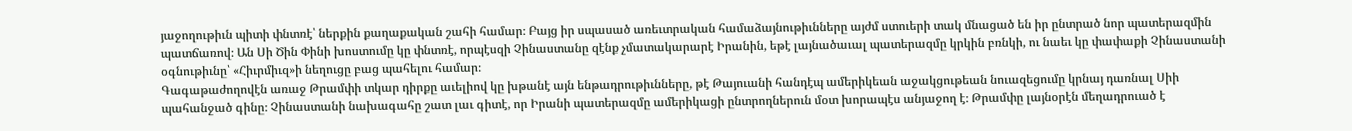յաջողութիւն պիտի փնտռէ՝ ներքին քաղաքական շահի համար։ Բայց իր սպասած առեւտրական համաձայնութիւնները այժմ ստուերի տակ մնացած են իր ընտրած նոր պատերազմին պատճառով։ Ան Սի Ծին Փինի խոստումը կը փնտռէ, որպէսզի Չինաստանը զէնք չմատակարարէ Իրանին, եթէ լայնածաւալ պատերազմը կրկին բռնկի, ու նաեւ կը փափաքի Չինաստանի օգնութիւնը՝ «Հիւրմիւզ»ի նեղուցը բաց պահելու համար։
Գագաթաժողովէն առաջ Թրամփի տկար դիրքը աւելիով կը խթանէ այն ենթադրութիւնները, թէ Թայուանի հանդէպ ամերիկեան աջակցութեան նուազեցումը կրնայ դառնալ Սիի պահանջած գինը։ Չինաստանի նախագահը շատ լաւ գիտէ, որ Իրանի պատերազմը ամերիկացի ընտրողներուն մօտ խորապէս անյաջող է։ Թրամփը լայնօրէն մեղադրուած է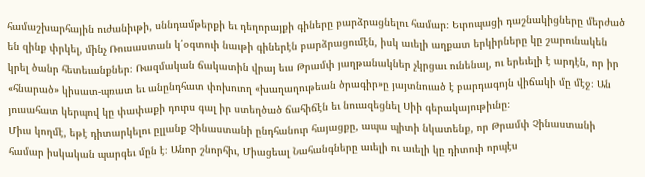համաշխարհային ուժանիւթի, սննդամթերքի եւ դեղորայքի գիները բարձրացնելու համար։ Եւրոպացի դաշնակիցները մերժած են զինք փրկել, մինչ Ռուսաստան կ՛օգտուի նաւթի գիներէն բարձրացումէն, իսկ աւելի աղքատ երկիրները կը շարունակեն կրել ծանր հետեւանքներ։ Ռազմական ճակատին վրայ եւս Թրամփ յաղթանակներ չկրցաւ ունենալ, ու երեւելի է արդէն, որ իր «հնարած» կիսատ-պռատ եւ անընդհատ փոխուող «խաղաղութեան ծրագիր»ը յայտնուած է բարդագոյն վիճակի մը մէջ։ Ան յուսահատ կերպով կը փափաքի դուրս գալ իր ստեղծած ճահիճէն եւ նուազեցնել Սիի գերակայութիւնը։
Միւս կողմէ, եթէ դիտարկելու ըլլանք Չինաստանի ընդհանուր հայացքը, ապա պիտի նկատենք, որ Թրամփ Չինաստանի համար իսկական պարգեւ մըն է։ Անոր շնորհիւ, Միացեալ Նահանգները աւելի ու աւելի կը դիտուի որպէս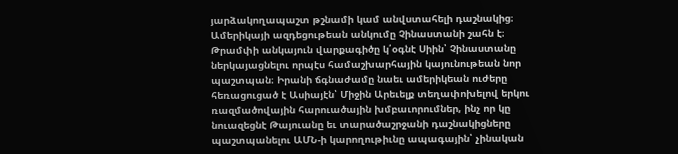յարձակողապաշտ թշնամի կամ անվստահելի դաշնակից։ Ամերիկայի ազդեցութեան անկումը Չինաստանի շահն է։ Թրամփի անկայուն վարքագիծը կ՛օգնէ Սիին՝ Չինաստանը ներկայացնելու որպէս համաշխարհային կայունութեան նոր պաշտպան։ Իրանի ճգնաժամը նաեւ ամերիկեան ուժերը հեռացուցած է Ասիայէն՝ Միջին Արեւելք տեղափոխելով երկու ռազմածովային հարուածային խմբաւորումներ, ինչ որ կը նուազեցնէ Թայուանը եւ տարածաշրջանի դաշնակիցները պաշտպանելու ԱՄՆ-ի կարողութիւնը ապագային՝ չինական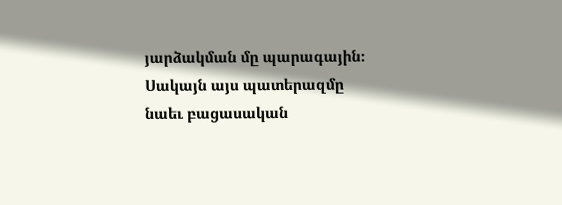յարձակման մը պարագային։
Սակայն այս պատերազմը նաեւ բացասական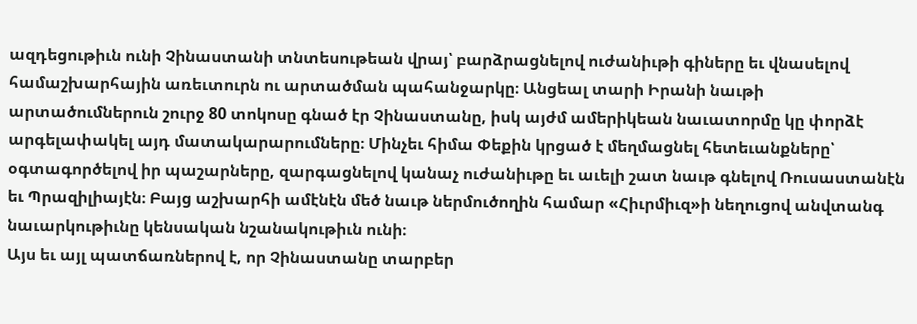ազդեցութիւն ունի Չինաստանի տնտեսութեան վրայ՝ բարձրացնելով ուժանիւթի գիները եւ վնասելով համաշխարհային առեւտուրն ու արտածման պահանջարկը։ Անցեալ տարի Իրանի նաւթի արտածումներուն շուրջ 80 տոկոսը գնած էր Չինաստանը, իսկ այժմ ամերիկեան նաւատորմը կը փորձէ արգելափակել այդ մատակարարումները։ Մինչեւ հիմա Փեքին կրցած է մեղմացնել հետեւանքները՝ օգտագործելով իր պաշարները, զարգացնելով կանաչ ուժանիւթը եւ աւելի շատ նաւթ գնելով Ռուսաստանէն եւ Պրազիլիայէն։ Բայց աշխարհի ամէնէն մեծ նաւթ ներմուծողին համար «Հիւրմիւզ»ի նեղուցով անվտանգ նաւարկութիւնը կենսական նշանակութիւն ունի։
Այս եւ այլ պատճառներով է, որ Չինաստանը տարբեր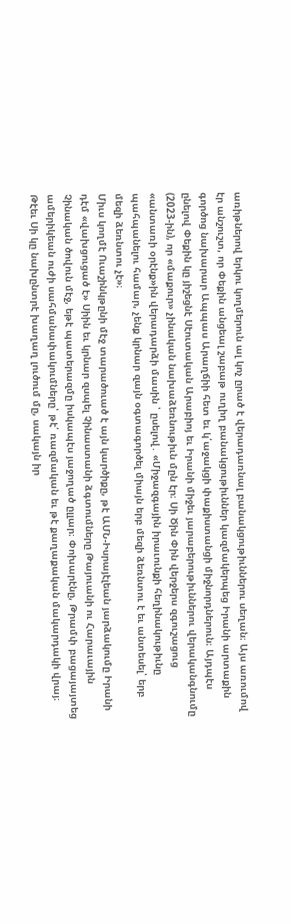առիթներով երկու կողմերուն ալ կոչ ըրած է վերադառնալ բանակցութիւններու սեղան։ Այս առումով էր անշուշտ, որ Փեքին անցեալ շաբաթ ուղիղ բանակցութիւններ կազմակերպեց Իրանի արտաքին գործոց նախարար Ապպաս Արաղճիի հետ եւ կ՛աջակցի փաքիստանցի միջնորդներուն։ Այդպէս ընելով Փեքին կը յիշեցնէ Սէուտական Արաբիոյ եւ Իրանի միջեւ յարաբերութիւններու վերականգնումը (2023-ին), որ «մաքուր» չինական նախաձեռնութիւն մըն էր։ Սի Ծին Փին վերջերս զգուշացուց «անտառի օրէնք»ին վերադարձի մասին ՝ ըսելով․ «Միջազգային իրաւունքի հեղինակութիւնը պահպանելու համար, չենք կրնար զայն օգտագործել միայն երբ մեզի ձեռնտու է եւ անտեսել՝ երբ մեզի ձեռնտու չէ»։
Միւս կողմէ Ուաշինկթընի մէջ տարածուած է այն կարծիքը, թէ ԱՄՆ-Իսրայէլեան յարձակումը Իրանի դէմ «վախցուցած է» Սիին եւ կրնար զսպել Չինաստանի ձգտումները Թայուանի ու Հարաւային Չինական ծովուն մէջ, եթէ պատերազմը իսկապէս յաջողած ըլլար։ Փոխարէնը, Թրամփ բացայայտեց ամերիկեան ուժի սահմանափակումները՝ թէ՛ ռազմական եւ թէ քաղաքական մակարդակի վրայ։ Թէեւ Սի կը նախընտրէ խաղաղ լուծում մը, սակայն իր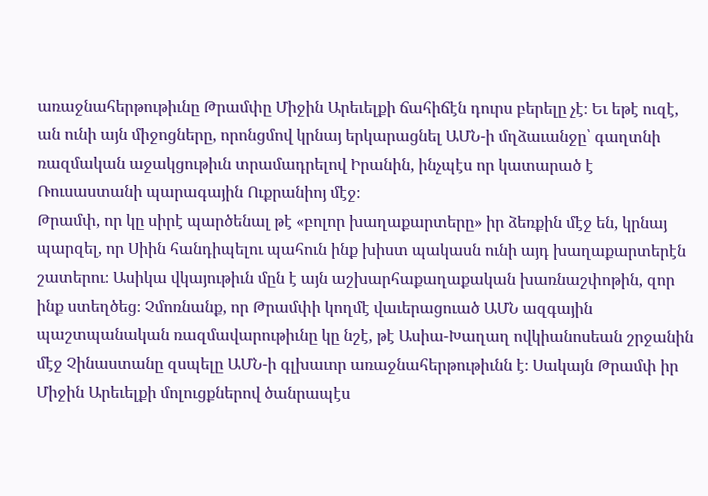առաջնահերթութիւնը Թրամփը Միջին Արեւելքի ճահիճէն դուրս բերելը չէ։ Եւ եթէ ուզէ, ան ունի այն միջոցները, որոնցմով կրնայ երկարացնել ԱՄՆ-ի մղձաւանջը՝ գաղտնի ռազմական աջակցութիւն տրամադրելով Իրանին, ինչպէս որ կատարած է Ռուսաստանի պարագային Ուքրանիոյ մէջ։
Թրամփ, որ կը սիրէ պարծենալ թէ «բոլոր խաղաքարտերը» իր ձեռքին մէջ են, կրնայ պարզել, որ Սիին հանդիպելու պահուն ինք խիստ պակասն ունի այդ խաղաքարտերէն շատերու։ Ասիկա վկայութիւն մըն է այն աշխարհաքաղաքական խառնաշփոթին, զոր ինք ստեղծեց։ Չմոռնանք, որ Թրամփի կողմէ վաւերացուած ԱՄՆ ազգային պաշտպանական ռազմավարութիւնը կը նշէ, թէ Ասիա-Խաղաղ ովկիանոսեան շրջանին մէջ Չինաստանը զսպելը ԱՄՆ-ի գլխաւոր առաջնահերթութիւնն է։ Սակայն Թրամփ իր Միջին Արեւելքի մոլուցքներով ծանրապէս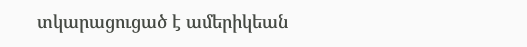տկարացուցած է ամերիկեան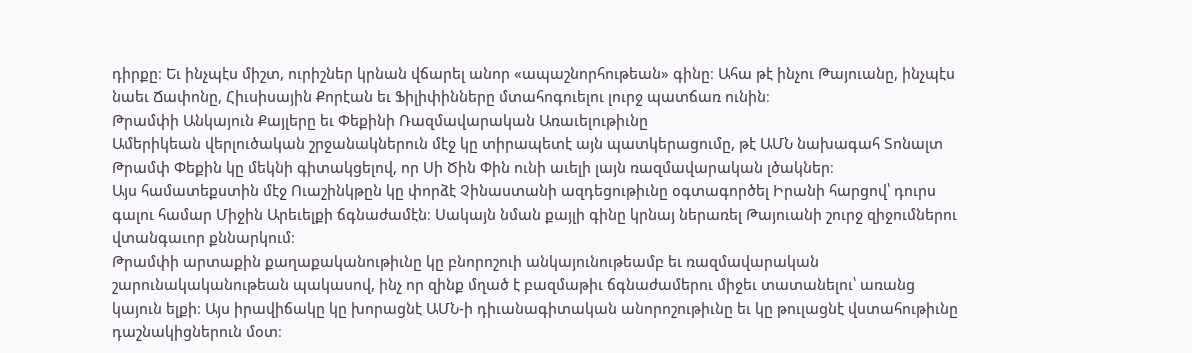դիրքը։ Եւ ինչպէս միշտ, ուրիշներ կրնան վճարել անոր «ապաշնորհութեան» գինը։ Ահա թէ ինչու Թայուանը, ինչպէս նաեւ Ճափոնը, Հիւսիսային Քորէան եւ Ֆիլիփինները մտահոգուելու լուրջ պատճառ ունին։
Թրամփի Անկայուն Քայլերը եւ Փեքինի Ռազմավարական Առաւելութիւնը
Ամերիկեան վերլուծական շրջանակներուն մէջ կը տիրապետէ այն պատկերացումը, թէ ԱՄՆ նախագահ Տոնալտ Թրամփ Փեքին կը մեկնի գիտակցելով, որ Սի Ծին Փին ունի աւելի լայն ռազմավարական լծակներ։
Այս համատեքստին մէջ Ուաշինկթըն կը փորձէ Չինաստանի ազդեցութիւնը օգտագործել Իրանի հարցով՝ դուրս գալու համար Միջին Արեւելքի ճգնաժամէն։ Սակայն նման քայլի գինը կրնայ ներառել Թայուանի շուրջ զիջումներու վտանգաւոր քննարկում։
Թրամփի արտաքին քաղաքականութիւնը կը բնորոշուի անկայունութեամբ եւ ռազմավարական շարունակականութեան պակասով, ինչ որ զինք մղած է բազմաթիւ ճգնաժամերու միջեւ տատանելու՝ առանց կայուն ելքի։ Այս իրավիճակը կը խորացնէ ԱՄՆ-ի դիւանագիտական անորոշութիւնը եւ կը թուլացնէ վստահութիւնը դաշնակիցներուն մօտ։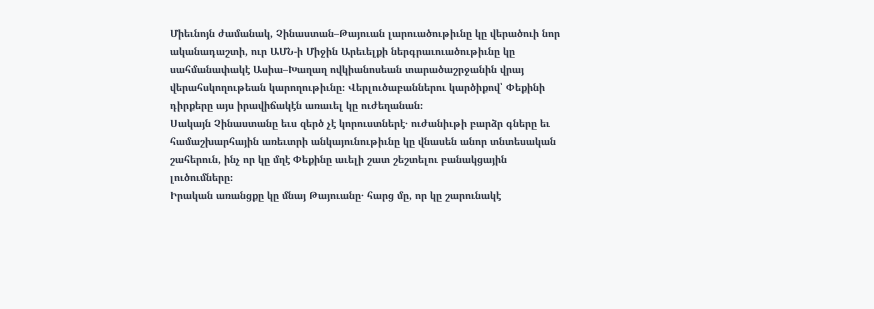Միեւնոյն ժամանակ, Չինաստան–Թայուան լարուածութիւնը կը վերածուի նոր ականադաշտի, ուր ԱՄՆ-ի Միջին Արեւելքի ներգրաւուածութիւնը կը սահմանափակէ Ասիա–Խաղաղ ովկիանոսեան տարածաշրջանին վրայ վերահսկողութեան կարողութիւնը։ Վերլուծաբաններու կարծիքով՝ Փեքինի դիրքերը այս իրավիճակէն առաւել կը ուժեղանան։
Սակայն Չինաստանը եւս զերծ չէ կորուստներէ․ ուժանիւթի բարձր գները եւ համաշխարհային առեւտրի անկայունութիւնը կը վնասեն անոր տնտեսական շահերուն, ինչ որ կը մղէ Փեքինը աւելի շատ շեշտելու բանակցային լուծումները։
Իրական առանցքը կը մնայ Թայուանը․ հարց մը, որ կը շարունակէ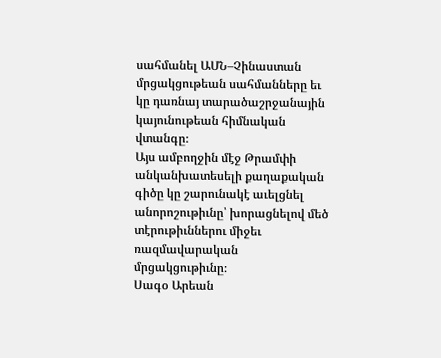սահմանել ԱՄՆ–Չինաստան մրցակցութեան սահմանները եւ կը դառնայ տարածաշրջանային կայունութեան հիմնական վտանգը։
Այս ամբողջին մէջ Թրամփի անկանխատեսելի քաղաքական գիծը կը շարունակէ աւելցնել անորոշութիւնը՝ խորացնելով մեծ տէրութիւններու միջեւ ռազմավարական մրցակցութիւնը։
Սագօ Արեան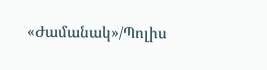«Ժամանակ»/Պոլիս